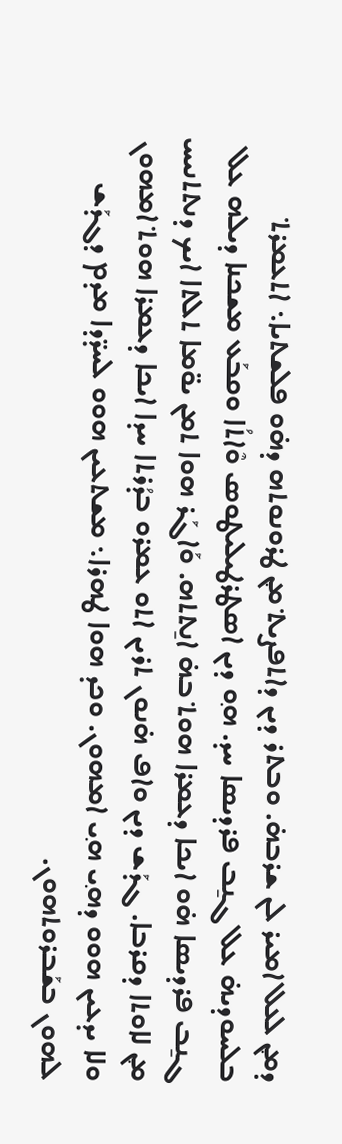ܕܡ݂ܢ ܠܥܠ ܐܡܝܪ ܠܢ ܫܪܒܗ̇. ܘܒܬܪ ܕܝܢ ܕܐܬܦܨܝܬ݀ ܡ݂ܢ ܛܪܘܢܘܬܗ ܕܗ̇ܘ ܦܠܫܬܝܐ܆ ܐܬܥܡܪܬ݀ ܒܠܚܘܕܝܗ̇ ܥܠ ܓܢ̱ܒ ܦܪܕܝܣܐ ܚܕ. ܗ݂ܘ ܕܝܢ ܐܣܛܪܛܝܠܝܛܘܣ ܘܶܐܬܳܐ ܘܩܒܰܥ ܡܫܟܢܐ ܕܝܠܗ ܥܠ ܓܢ̱ܒ ܦܪܕܝܣܐ ܗ̇ܘ ܐܝܟܐ ܕܥܡܪܐ ܗܘܬ݀ ܒܗ̇ ܐܢ̱ܬܬܗ. ܘܰܐܓܰܪ ܗܘܐ ܬܡܢ ܝܘ̈ܡܐ ܬܠܬܐ ܐܝܟ ܕܢܬܬܢܝܚ ܡ݂ܢ ܠܐܘܬܐ ܕܩܪܒܐ. ܓܕܰܫ ܕܝܢ ܘܐܦ ܗ̇ܢܘܢ ܬܪܝܢ ܐܬܘ ܥܡܪܘ ܒܕܳܪܬܐ ܚܕܐ ܐܝܟܐ ܕܥܡܪܐ ܗܘܬ݀ ܐܡܗܘܢ ܘܠܐ ܝܕܥܝܢ ܗܘܘ ܕܗ݂ܝ ܗ݂ܝ ܐܡܗܘܢ. ܘܟܕ ܗܘܐ ܛܗܪܐ܆ ܡܫܬܥܝܢ ܗܘܘ ܠܚܕ̈ܕܐ ܡܕܡ ܕܓܕܰܫ ܠܗܘܢ ܒܫܰܒܪܘܬܗܘܢ.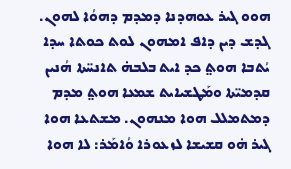ܗܘܘ ܓܝܪ ܥܘܗܕܢܐ ܕܡܕܡ ܕܗܘܳܐ ܠܗܘܢ. ܓܕܫ ܕܝܢ ܕܐܦ ܐܡܗܘܢ ܠܘܬ ܟܘܬܐ ܚܕܐ ܝܳܬܒܐ ܗܘܬ݀ ܟܕ ܐܝܬ ܒܠܒܗ̇ ܬܐܢܚ̈ܬܐ ܗܳܢܝܢ ܩܕܡܝ̈ܬܐ ܘܡܰܛܫܝܐܝܬ ܫܡܥܐ ܗܘܬ݀ ܡܕܡ ܕܡܬܡܠܠ ܗܘܐ ܡܢܗܘܢ. ܡܫܬܥܐ ܗܘܐ ܓܝܪ ܗ̇ܘ ܩܫܝܫܐ ܠܙܥܘܪܐ ܘܳܐܡܰܪ: ܠܐ ܗܘܐ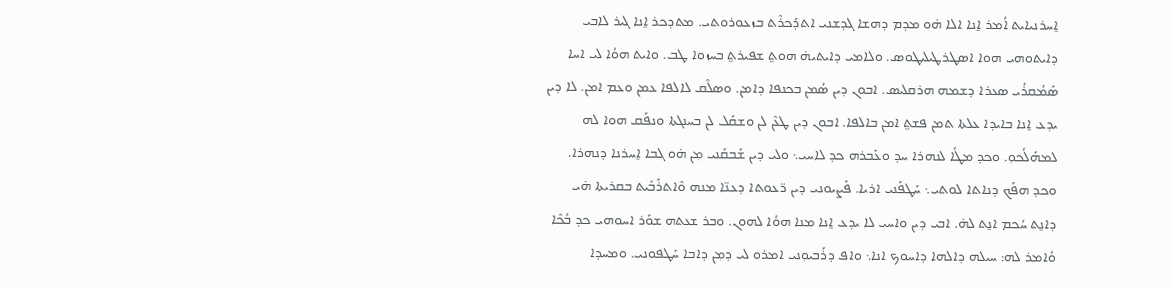ܐ̱ܚܪܢܝܐܝܬ ܐܳܡܪ ܐ̱ܢܐ ܐܠܐ ܗ̇ܘ ܡܕܡ ܕܗܫܐ ܓܕܫܢܝ ܐܬܕܰܟܪܶܬ ܒܙܥܘܪܘܬܝ. ܡܬܕܟܪ ܐ̱ܢܐ ܓܝܪ ܠܐܒܝ ܕܐܝܬܘܗܝ ܗܘܐ ܐܣܛܪܛܝܠܝܛܘܣ. ܘܠܐܡܝ ܕܐܝܬܝܗ̇ ܗܘܬ݀ ܫܦܝܪܬ݀ ܒܚܙܘܐ ܛܒ. ܘܐܝܬ ܗܘܳܐ ܠܝ ܐܚܐ ܣܰܡܳܩܪܳܝ ܣܥܪܐ ܕܫܡܗ ܗܪܩܠܝܣ. ܐܒܘܢ ܕܝܢ ܣܳܡܢ ܒܟܢܦܐ ܕܐܡܢ. ܘܣܠܶܩ ܠܐܠܦܐ ܥܡܢ ܘܥܡ ܐܡܢ. ܠܐ ܕܝܢ ܝܕܥ ܐ̱ܢܐ ܒܐܝܕܐ ܥܠܬܐ ܬܡܢ ܦܫܬ݀ ܐܡܢ ܒܐܠܦܐ. ܐܒܘܢ ܕܝܢ ܛܥܶܢ ܠܢ ܘܫܩܰܠ ܠܢ ܒܚܢܓܬܐ ܘܢܦܰܩ ܗܘܐ ܠܗ ܠܡܗܰܠܳܟܘ݂. ܘܟܕ ܡܛܳܐ ܠܢܗܪܐ ܚܕ ܘܥܰܒܪܗ ܟܕ ܠܐܚܝ܆ ܘܠܝ ܕܝܢ ܫܰܒܩܰܢܝ ܡ݂ܢ ܗ̇ܘ ܓܒܐ ܐ̱ܚܪܢܐ ܕܢܗܪܐ. ܘܟܕ ܗܦܰܟ ܕܢܐܬܐ ܠܘܬܝ܆ ܚܰܛܦܰܢܝ ܐܪܝܐ. ܦܰܨܝܘܢܝ ܕܝܢ ܪ̈ܥܘܬܐ ܕܥܢ̈ܐ ܡܢܗ ܘܶܐܬܪܰܒܺܝܬ ܒܩܪܝܬܐ ܗ̇ܝ ܕܐܢ̱ܬ ܚܳܟܡ ܐܢ̱ܬ ܠܗ̇. ܐܒܝ ܕܝܢ ܘܐܚܝ ܠܐ ܝܕܥ ܐ̱ܢܐ ܡܢܐ ܗܘܳܐ ܠܗܘܢ. ܘܒܪ ܫܥܬܗ ܫܘܰܪ ܐܚܘܗܝ ܟܕ ܒܳܟܶܐ ܘܳܐܡܪ ܠܗ: ܚܝܠܗ ܕܐܠܗܐ ܕܐܚܘܟ ܐܢܐ܆ ܘܐܦ ܕܪܰܒܝܘ݂ܢܝ ܐܡܪܘ ܠܝ ܕܡ݂ܢ ܕܐܒܐ ܚܰܛܦܘܢܝ. ܘܡܚܕܐ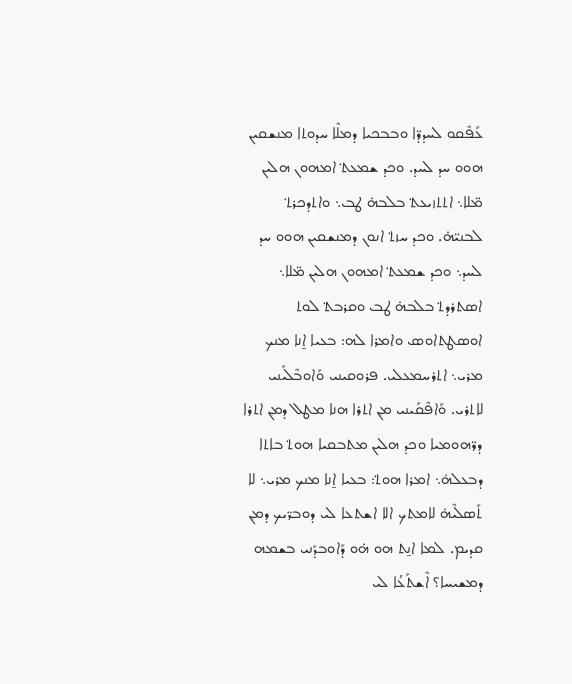ܥܰܦܶܩܘ ܠܚܕܕ̈ܐ ܘܒܒܟܝܐ ܕܡܠܶܐ ܚܕܘܬܐ ܡܢܫܩܝܢ ܗܘܘ ܚܕ ܠܚܕ. ܘܟܕ ܫܡܥܬ݀ ܐܡܗܘܢ ܗܠܝܢ ܡ̈ܠܐ܆ ܐܬܬܙܝܥܬ݀ ܒܠܒܗ̇ ܛܒ܆ ܘܐܬܕܟܪܬ݀ ܠܒܢܝ̈ܗ̇. ܘܟܕ ܚܙܬ݀ ܐܢܘܢ ܕܡܢܫܩܝܢ ܗܘܘ ܚܕ ܠܚܕ܆ ܘܟܕ ܫܡܥܬ݀ ܐܡܗܘܢ ܗܠܝܢ ܡ̈ܠܐ܆ ܐܣܬܪܕܬ݀ ܒܠܒܗ̇ ܛܒ ܘܩܪܒܬ݀ ܠܘܬ ܐܘܣܛܬܐܘܣ ܘܐܡܪܐ ܠܗ: ܒܥܝܐ ܐ̱ܢܐ ܡܢܟ ܡܪܝ܆ ܐܬܪܚܡܥܠܝ. ܦܪܘܩܝܢܝ ܘܰܐܘܒܶܠܰܝܢܝ ܠܐܬܪܝ. ܘܰܐܦܶܩܰܝܢܝ ܡ݂ܢ ܐܬܪܐ ܗܢܐ ܡܛܠ ܕܡ݂ܢ ܐܬܪܐ ܕܪ̈ܗܘܡܝܐ ܘܟܕ ܗܠܝܢ ܡܬܒܩܝܐ ܗܘܬ݀ ܒܐܬܐ ܕܒܥܠܗ̇܆ ܐܡܪܐ ܗܘܬ݀: ܒܥܝܐ ܐ̱ܢܐ ܡܢܟ ܡܪܝ܆ ܠܐ ܬܰܣܠܶܝܗ̇ ܠܐܡܬܟ ܐܠܐ ܐܫܬܥܐ ܠܝ ܕܘܒܪ̈ܝܟ ܕܡ݂ܢ ܩܕܝܡ. ܠܡܐ ܐܢ̱ܬ ܗܘ ܗ̇ܘ ܕܰܐܘܒܕܰܢܝ ܒܫܡܗ ܕܡܫܝܚܐ؟ ܐܶܫܬܰܥܳܐ ܠܝ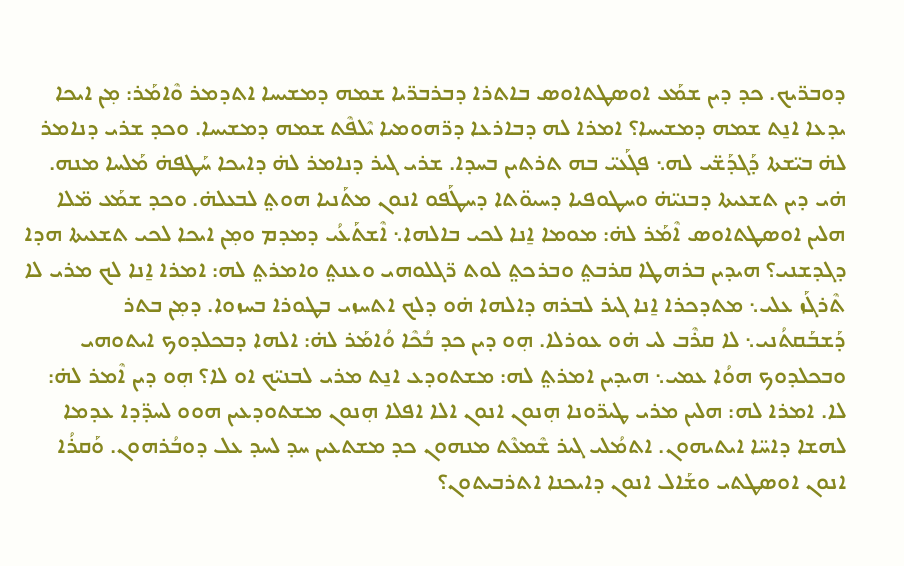ܕܘܒܪ̈ܝܟ. ܟܕ ܕܝܢ ܫܡܰܥ ܐܘܣܛܬܐܘܣ ܒܐܬܪܐ ܕܒܪܒܪ̈ܝܐ ܫܡܗ ܕܡܫܝܚܐ ܐܬܕܡܪ ܘܶܐܡܰܪ: ܡ݂ܢ ܐܝܟܐ ܝܕܥܐ ܐܢ̱ܬ ܫܡܗ ܕܡܫܝܚܐ؟ ܐܡܪܐ ܠܗ ܕܒܐܪܥܐ ܕܪ̈ܗܘܡܝܐ ܝܶܠܦܶܬ ܫܡܗ ܕܡܫܝܚܐ. ܘܟܕ ܫܪܝ ܕܢܐܡܪ ܠܗ̇ ܒܝ̈ܫܬܐ ܕܰܓܕܰܫ̈ܝ ܠܗ܆ ܦܓܰܥܝ̈ ܒܗ ܬܪܬܝܢ ܒܚܕܐ. ܫܪܝ ܓܝܪ ܕܢܐܡܪ ܠܗ̇ ܕܐܝܟܐ ܚܰܛܦܗ̇ ܡܰܠܚܐ ܡܢܗ. ܗ̇ܝ ܕܝܢ ܬܫܥܝܬܐ ܕܒܢܝ̈ܗ̇ ܘܚܛܘܦܝܐ ܕܚܝܘ̈ܬܐ ܕܚܛܰܦܘ ܐܢܘܢ ܡܬܰܢܝܐ ܗܘܬ݀ ܠܒܥܠܗ̇. ܘܟܕ ܫܡܰܥ ܡ̈ܠܐ ܗܠܝܢ ܐܘܣܛܬܐܘܣ ܐܶܡܰܪ ܠܗ̇: ܡܘܡܐ ܐ̱ܢܐ ܠܟܝ ܒܐܠܗܐ܆ ܐܶܫܬܰܥܳܝ ܕܡܕܡ ܘܡ݂ܢ ܐܝܟܐ ܠܟܝ ܬܫܥܝܬܐ ܗܕܐ ܕܓܕܫܢܝ؟ ܗܝܕܝܢ ܒܪܗܛܐ ܩܪܒܬ݀ ܘܒܪܟܬ݀ ܠܘܬ ܪ̈ܓܠܘܗܝ ܘܥܢܬ݀ ܘܐܡܪܬ݀ ܠܗ: ܐܡܪܐ ܐ̱ܢܐ ܠܟ ܡܪܝ ܠܐ ܬܶܪܓܰܙ ܥܠܝ܆ ܡܬܕܟܪܐ ܐ̱ܢܐ ܓܝܪ ܠܒܪܗ ܕܐܠܗܐ ܗ̇ܘ ܕܠܟ ܐܬܚܙܝ ܒܛܘܪܐ ܒܚܙܘܐ. ܕܡ݂ܢ ܒܬܪ ܕܰܫܒܰܩܬܳܢܝ܆ ܠܐ ܩܪܶܒ ܠܝ ܗ̇ܘ ܥܘܪܠܐ. ܗ݂ܘ ܕܝܢ ܟܕ ܒܳܟܶܐ ܘܳܐܡܰܪ ܠܗ̇: ܐܠܗܐ ܕܒܟܠܕܘܟ ܐܝܬܘܗܝ ܘܒܟܠܕܘܟ ܗܘܳܐ ܥܡܝ܆ ܗܝܕܝܢ ܐܡܪܬ݀ ܠܗ: ܡܫܬܘܕܥ ܐܢ̱ܬ ܡܪܝ ܠܒܢܝ̈ܟ ܐܘ ܠܐ؟ ܗ݂ܘ ܕܝܢ ܐܶܡܪ ܠܗ̇: ܠܐ. ܐܡܪܐ ܠܗ: ܗܠܝܢ ܡܪܝ ܛܝܪ̈ܘܢܐ ܗ݂ܢܘܢ ܐܢܘܢ ܐܠܐ ܐܦܠܐ ܗ݂ܢܘܢ ܡܫܬܘܕܥܝܢ ܗܘܘ ܠܚܕ̈ܕܐ ܥܕܡܐ ܠܗܫܐ ܕܐܚ̈ܐ ܐܝܬܝܗܘܢ. ܐܬܡܳܠܝ ܓܝܪ ܫܶܡܥܶܬ ܡܢܗܘܢ ܟܕ ܡܫܬܥܝܢ ܚܕ ܠܚܕ ܥܠ ܕܘܒܳܪܗܘܢ. ܘܰܩܪܳܐ ܐܢܘܢ ܐܘܣܛܬܝ ܘܫܰܐܠ ܐܢܘܢ ܕܐܝܟܢܐ ܐܬܪܒܝܬܘܢ؟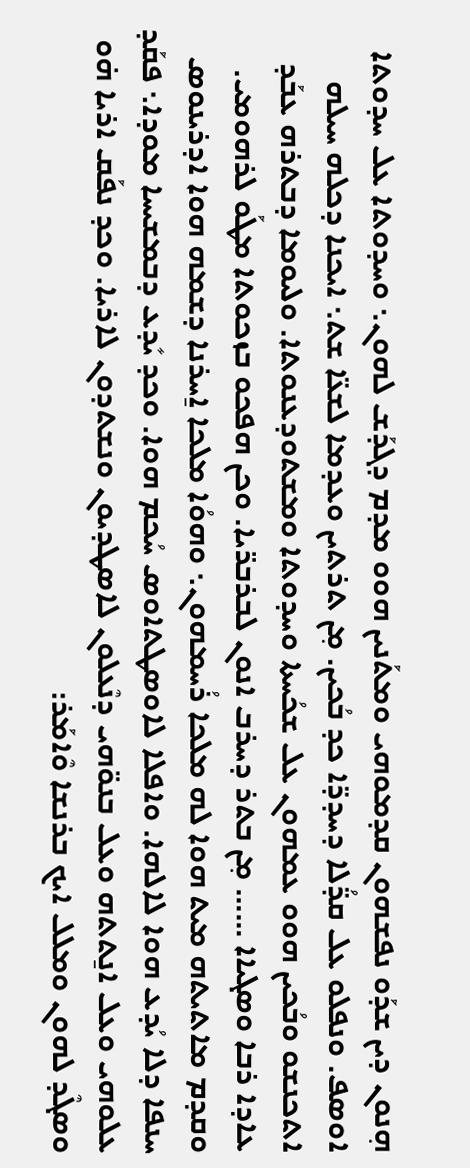ܗ݂ܢܘܢ ܕܝܢ ܫܕܰܘ ܢܦܫܗܘܢ ܩܕܡܘܗܝ ܘܡܬܰܢܝܢ ܗܘܘ ܡܕܡ ܕܓܕܰܫ ܠܗܘܢ܆ ܘܚܕܘܬܐ ܥܠ ܚܕܘܬܐ ܐܘܣܦ. ܘܢܦܠܘ ܥܠ ܩܕ̈ܳܠܐ ܕܚܕܕ̈ܐ ܟܕ ܒܳܟܝܢ. ܡ݂ܢ ܬܪܬܝܢ ܘܥܕܡܐ ܠܫܥ̈ܐ ܫܬ܆ ܐܝܟܢܐ ܕܟܠܗ ܚܝܠܗ ܐܬܟܢܫܘ ܘܒܳܟܝܢ ܗܘܘ ܥܡܗܘܢ ܥܠ ܫܟܳܚܬܐ ܘܚܕܘܬܐ ܘܡܫܬܘܕܥܢܘܬܐ. ܘܠܝܘܡܐ ܕܒܬܪܗ ܥܒܰܕ ܥܐܕܐ ܪܒܐ ܘܣܓܝܐܐ …… ܡ݂ܢ ܒܬܪ ܕܚܪܒ ܐܢܘܢ ܠܒܪܒܪ̈ܝܐ. ܘܟܢ ܗܦܟܘ ܒܙܟܘܬܐ ܡܛܰܘ ܠܪܗܘܡܝ. ܘܩܕܡ ܡܐܬܝܬܗ ܡܝܬ ܗܘܐ ܠܗ ܡܠܟܐ ܪܳܚܡܗܘܢ܆ ܘܗܘܳܐ ܡܠܟܐ ܐ̱ܚܪܢܐ ܕܫܡܗ ܗܘܐ ܐܕܪܝܢܘܣ ܚܢܦܐ ܕܠܐ ܝܳܕܥ ܗܘܐ ܠܐܠܗܐ. ܘܐܦܠܐ ܠܐܘܣܛܬܐܘܣ ܚܳܟܡ ܗܘܐ. ܘܟܕ ܝܺܕܥ ܕܒܡܫܝܚܐ ܡܘܕܐ܆ ܦܩܰܕ ܥܠܘܗܝ ܘܥܠ ܐܢ̱ܬܬܗ ܘܥܠ ܒܢܘ̈ܗܝ ܕܢܶܥܠܘܢ ܠܐܣܛܕܝܘܢ ܘܢܫܬܕܘܢ ܠܐܪܝܐ. ܘܟܕ ܢܦܰܩ ܐܪܝܐ ܗ̇ܘ ܘܣܓܶܕ ܠܗܘܢ ܘܡܠܠ ܐܝܟ ܒܪܢܫܐ ܘܶܐܡܰܪ: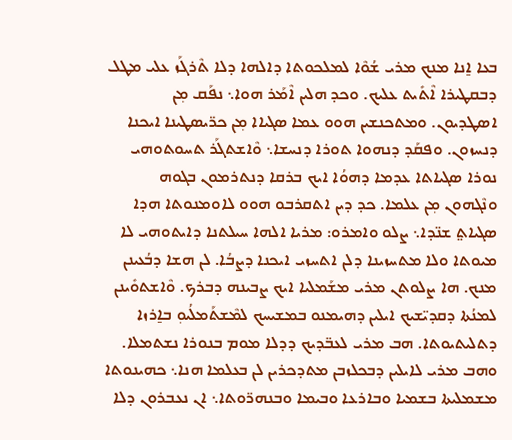ܒܥܐ ܐ̱ܢܐ ܡܢܟ ܡܪܝ ܫܳܘܶܐ ܠܡܠܟܘܬܐ ܕܐܠܗܐ ܕܠܐ ܬܶܪܓܰܙ ܥܠܝ ܡܛܠ ܕܒܩܛܝܪܐ ܐܶܬܺܝܬ ܥܠܝܟ. ܘܟܕ ܗܠܝܢ ܐܶܡܰܪ ܗܘܐ܆ ܢܦܰܩ ܡ݂ܢ ܐܣܛܕܝܘܢ. ܘܡܬܟܢܫܝܢ ܗܘܘ ܥܡܐ ܣܓܝܐܐ ܡ݂ܢ ܟܪ̈ܝܣܛܝܢܐ ܐܝܟܢܐ ܕܢܚܙܘܢ. ܘܦܩܰܕ ܕܢܗܘܐ ܬܘܪܐ ܕܢܚܫܐ܆ ܘܶܐܫܬܓܰܪ ܬܚܘܬܘܗܝ ܢܘܪܐ ܣܓܝܐܬܐ ܥܕܡܐ ܕܗܘܳܐ ܐܝܟ ܒܪܩܐ ܕܢܬܪܡܘܢ ܒܓܘܗ ܘܢܶܓܗܘܢ ܡ݂ܢ ܥܠܡܐ. ܟܕ ܕܝܢ ܐܬܩܪܒܘ ܗܘܘ ܠܐܘܡܢܘܬܐ ܗܕܐ ܣܓܝܐܬ݀ ܫܢ̈ܕܐ܆ ܨܠܘ ܘܐܡܪܘ: ܡܪܝܐ ܐܠܗܐ ܚܝܠܬܢܐ ܕܐܝܬܘܗܝ ܠܐ ܡܝܘܬܐ ܘܠܐ ܡܬܚܙܝܢܐ ܕܠܢ ܐܬܚܙܝ ܐܝܟܢܐ ܕܨܒܳܐ. ܠܢ ܗܫܐ ܕܒܳܥܝܢܢ ܡܢܟ. ܗܐ ܨܠܘܬܢ ܡܪܝ ܡܫܰܡܠܝܐ ܐܝܟ ܨܒܝܢܗ ܕܒܪܟ. ܘܶܐܫܬܘܺܝܢܢ ܠܡܢܳܬܐ ܕܩܕܝ̈ܫܝܟ ܐܝܠܝܢ ܕܗܝܡܢܘ ܒܡܫܝܚܟ ܠܡܶܫܬܰܡܠܳܝܘ݂ ܒܐ̱ܪܙܐ ܕܬܠܝܬܝܘܬܐ. ܗܒ ܡܪܝ ܠܥܒ̈ܕܝܟ ܕܕܠܐ ܡܘܡ ܒܢܘܪܐ ܢܫܬܡܠܐ. ܘܗܒ ܡܪܝ ܠܐܝܠܝܢ ܕܒܟܠܙܒܢ ܡܬܕܟܪܝܢ ܠܢ ܒܥܠܡܐ ܗܢܐ܆ ܟܗܝܢܘܬܐ ܡܫܡܠܝܬܐ ܒܫܡܝܐ ܘܒܐܪܥܐ ܘܒܝܡܐ ܘܒܢܗܪ̈ܘܬܐ܆ ܐܢ ܢܥܒܪܘܢ ܕܠܐ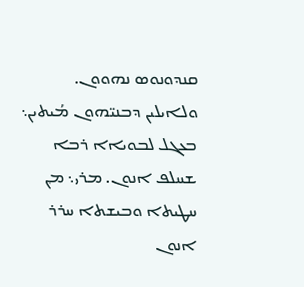ܩܢܕܘܢܘܣ ܢܗܘܘܢ. ܘܠܐܝܠܝܢ ܕܒܢܝ̈ܗܘܢ ܡܳܝܬܝܢ܆ ܒܥܓܠ ܠܒܘܝܐܐ ܪܒܐ ܫܚܠܦ ܐܢܘܢ. ܡܪܝ܆ ܡ݂ܢ ܚܛܝܬܐ ܘܒܝܫܬܐ ܚܪܪ ܐܢܘܢ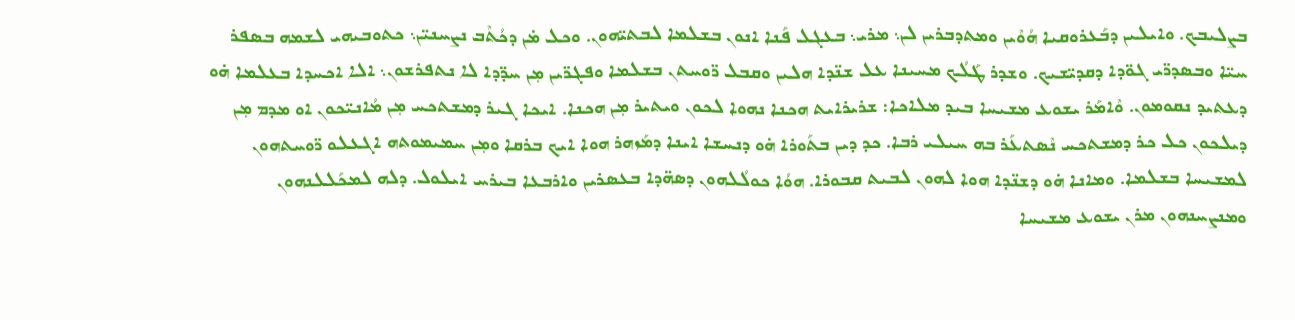ܒܨܠܝܒܟ. ܘܐܝܠܝܢ ܕܒܰܥܪܘܩܝܐ ܗܳܘܶܝܢ ܘܡܬܕܒܪܝܢ ܠܢ܆ ܡܪܝ܆ ܒܥܓܠ ܦܰܢܐ ܐܢܘܢ ܒܫܠܡܐ ܠܒܬܝ̈ܗܘܢ. ܘܟܠ ܡ̇ܢ ܕܟܳܬܶܒ ܢܨܚܢܝ̈ܢ܆ ܟܬܘܒܝܗܝ ܠܫܡܗ ܒܣܦܪ ܚܝ̈ܐ ܘܒܣܕܪ̈ܝ ܓܘ̈ܕܐ ܕܩܕܝ̈ܫܝܟ. ܘܫܕܪ ܛܰܠܳܟ ܡܚܝܢܐ ܥܠ ܫܢ̈ܕܐ ܗܠܝܢ ܘܩܒܠ ܪ̈ܘܚܬܢ ܒܫܠܡܐ ܘܦܓܪ̈ܝܢ ܡ݂ܢ ܚܕ̈ܕܐ ܠܐ ܢܬܦܪܫܘܢ܆ ܐܠܐ ܐܟܚܕܐ ܒܥܠܡܐ ܗ̇ܘ ܕܥܬܝܕ ܢܩܘܡܘܢ. ܘܶܐܡܰܪ ܝܫܘܥ ܡܫܝܚܐ ܒܝܕ ܡܠܐܟܐ: ܫܪܝܪܐܝܬ ܗܟܢܐ ܢܗܘܐ ܠܟܘܢ ܘܝܬܝܪ ܡ݂ܢ ܗܟܢܐ. ܐܝܟܐ ܓܝܪ ܕܡܫܬܟܚ ܡ݂ܢ ܡܳܐܢܝ̈ܟܘܢ ܐܘ ܡܕܡ ܡ݂ܢ ܕܝܠܟܘܢ ܟܠ ܟܪ ܕܡܫܬܟܚ ܢܶܣܬܥܰܪ ܒܗ ܚܝܠܝ ܪܒܐ. ܟܕ ܕܝܢ ܒܬܰܘܪܐ ܗ̇ܘ ܕܢܚܫܐ ܐܝܢܐ ܕܡܰܙܗܪ ܗܘܐ ܐܝܟ ܒܪܩܐ ܘܡ݂ܢ ܚܡܝܡܘܬܗ ܐܓܥܠܘ ܪ̈ܘܚܬܗܘܢ ܠܡܫܝܚܐ ܒܫܠܡܐ. ܘܡܐܢܐ ܗ̇ܘ ܕܫܢ̈ܕܐ ܗܘܐ ܠܗܘܢ ܠܒܝܬ ܩܒܘܪܐ. ܗܘܳܐ ܟܘܠܳܠܗܘܢ ܕܣܗ̈ܕܐ ܒܥܣܪܝܢ ܘܐܪܒܥܐ ܒܝܪܚ ܐܝܠܘܠ. ܕܠܗ ܠܡܟܰܠܠܢܗܘܢ ܘܡܢܨܚܢܗܘܢ ܡܪܢ ܝܫܘܥ ܡܫܝܚܐ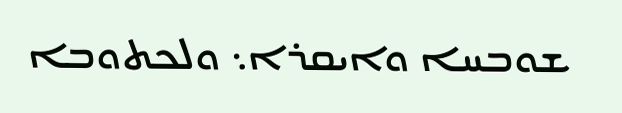ܫܘܒܚܐ ܘܐܝܩܪܐ܆ ܘܠܟܬܘܒܐ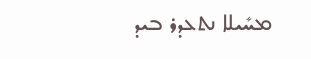ܡܚܺܝܠܐ ܢܬܥܕܪ ܒܝܕ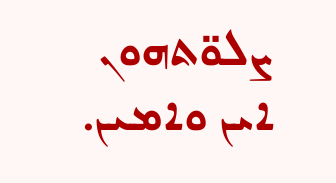ܨܠܘ̈ܬܗܘܢ ܐܝܢ ܘܐܡܝܢ.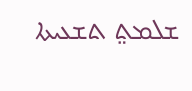ܫܠܡܬ݀ ܬܫܥܝܬܐ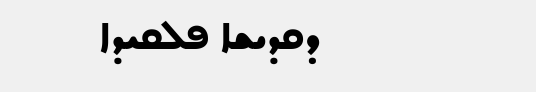ܕܩܕܝܫܐ ܦܠܩܝܕܐ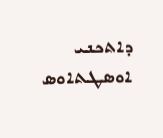ܕܐܬܟܢܝ ܐܘܣܛܬܐܘܣ